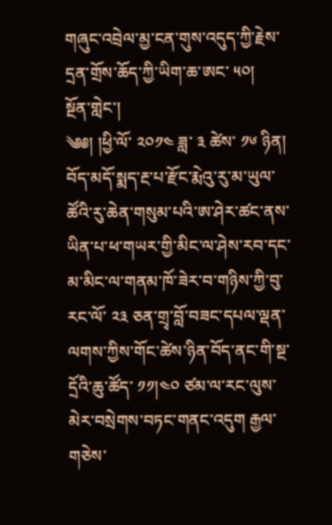གཞུང་འབྲེལ་མྱ་ངན་གུས་འདུད་ཀྱི་རྗེས་དྲན་གྲོས་ཆོད་ཀྱི་ཡིག་ཆ་ཨང་ ༥༠།
སྔོན་གླེང་།
༄༅། །ཕྱི་ལོ་ ༢༠༡༤ ཟླ་ ༣ ཚེས་ ༡༦ ཉིན། བོད་མདོ་སྨད་རྔ་པ་རྫོང་རྨེའུ་རུ་མ་ཡུལ་ཚོའི་རུ་ཆེན་གསུམ་པའི་ཨ་ཤེར་ཚང་ནས་ཡིན་པ་ཕ་གཡར་གྱི་མིང་ལ་ཤེས་རབ་དང་མ་མིང་ལ་གནམ་ཁོ་ཟེར་བ་གཉིས་ཀྱི་བུ་རང་ལོ་ ༢༣ ཅན་གྲྭ་བློ་བཟང་དཔལ་ལྡན་ལགས་ཀྱིས་གོང་ཚེས་ཉིན་བོད་ནང་གི་སྔ་དྲོའི་ཆུ་ཚོད་ ༡༡།༤༠ ཙམ་ལ་རང་ལུས་མེར་བསྲེགས་བཏང་གནང་འདུག རྒྱལ་གཅེས་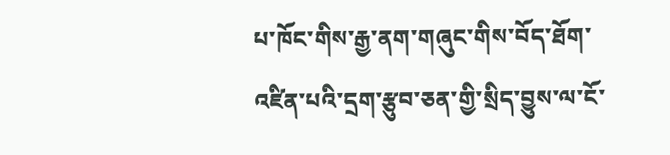པ་ཁོང་གིས་རྒྱ་ནག་གཞུང་གིས་བོད་ཐོག་འཛིན་པའི་དྲག་རྩུབ་ཅན་གྱི་སྲིད་བྱུས་ལ་ངོ་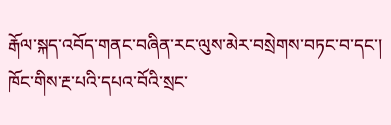རྒོལ་སྐད་འབོད་གནང་བཞིན་རང་ལུས་མེར་བསྲེགས་བཏང་བ་དང་། ཁོང་གིས་རྔ་པའི་དཔའ་བོའི་སྲང་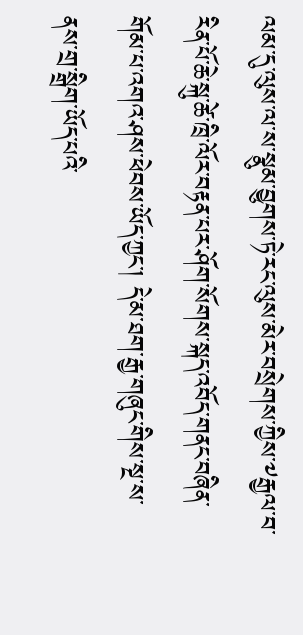ལམ་དུ་ལུས་ལ་ས་སྣུམ་བྱུགས་ཏེ་རང་ལུས་མེར་བསྲེགས་ཀྱིས་༸རྒྱལ་བ་རིན་པོ་ཆེ་སྐུ་ཚེ་ཁྲི་ལོར་བརྟན་པར་ཤོག་སོགས་སྐད་འབོད་གནང་བཞིན་གོམ་པ་འགའ་ཤས་ཕེབས་ཡོད་ཀྱང་། དེ་མ་ཐག་རྒྱ་གཞུང་གིས་སྔ་ས་ནས་གྲ་སྒྲིག་ཡོད་པའི་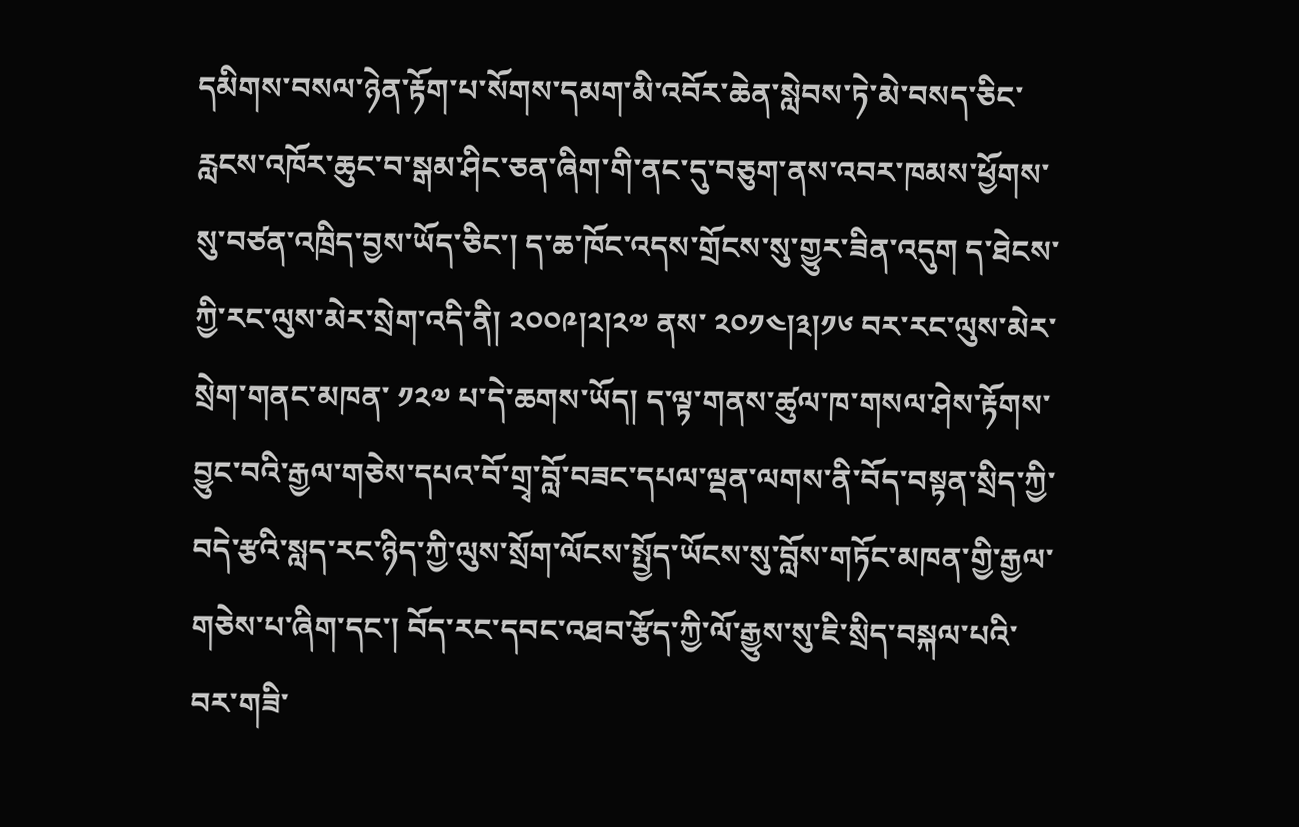དམིགས་བསལ་ཉེན་རྟོག་པ་སོགས་དམག་མི་འབོར་ཆེན་སླེབས་ཏེ་མེ་བསད་ཅིང་རླངས་འཁོར་ཆུང་བ་སྒམ་ཤིང་ཅན་ཞིག་གི་ནང་དུ་བཅུག་ནས་འབར་ཁམས་ཕྱོགས་སུ་བཙན་འཁྲིད་བྱས་ཡོད་ཅིང་། ད་ཆ་ཁོང་འདས་གྲོངས་སུ་གྱུར་ཟིན་འདུག ད་ཐེངས་ཀྱི་རང་ལུས་མེར་སྲེག་འདི་ནི། ༢༠༠༩།༢།༢༧ ནས་ ༢༠༡༤།༣།༡༦ བར་རང་ལུས་མེར་སྲེག་གནང་མཁན་ ༡༢༧ པ་དེ་ཆགས་ཡོད། ད་ལྟ་གནས་ཚུལ་ཁ་གསལ་ཤེས་རྟོགས་བྱུང་བའི་རྒྱལ་གཅེས་དཔའ་བོ་གྲྭ་བློ་བཟང་དཔལ་ལྡན་ལགས་ནི་བོད་བསྟན་སྲིད་ཀྱི་བདེ་རྩའི་སླད་རང་ཉིད་ཀྱི་ལུས་སྲོག་ལོངས་སྤྱོད་ཡོངས་སུ་བློས་གཏོང་མཁན་གྱི་རྒྱལ་གཅེས་པ་ཞིག་དང་། བོད་རང་དབང་འཐབ་རྩོད་ཀྱི་ལོ་རྒྱུས་སུ་ཇི་སྲིད་བསྐལ་པའི་བར་གཟི་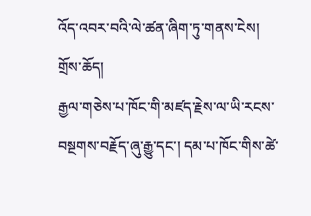འོད་འབར་བའི་ལེ་ཚན་ཞིག་ཏུ་གནས་ངེས།
གྲོས་ཆོད།
རྒྱལ་གཅེས་པ་ཁོང་གི་མཛད་རྗེས་ལ་ཡི་རངས་བསྔགས་བརྗོད་ཞུ་རྒྱུ་དང་། དམ་པ་ཁོང་གིས་ཚེ་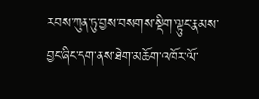རབས་ཀུན་ཏུ་བྱས་བསགས་སྡིག་ལྟུང་རྣམས་བྱང་ཞིང་དག་ནས་ཐེག་མཆོག་འཁོར་ལོ་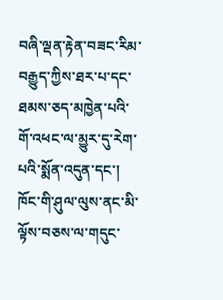བཞི་ལྡན་རྟེན་བཟང་རིམ་བརྒྱུད་ཀྱིས་ཐར་པ་དང་ཐམས་ཅད་མཁྱེན་པའི་གོ་འཕང་ལ་མྱུར་དུ་རེག་པའི་སྨོན་འདུན་དང་། ཁོང་གི་ཤུལ་ལུས་ནང་མི་ལྟོས་བཅས་ལ་གདུང་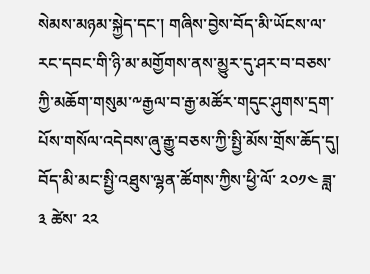སེམས་མཉམ་སྐྱེད་དང་། གཞིས་བྱེས་བོད་མི་ཡོངས་ལ་རང་དབང་གི་ཉི་མ་མགྱོགས་ནས་མྱུར་དུ་ཤར་བ་བཅས་ཀྱི་མཆོག་གསུམ་༸རྒྱལ་བ་རྒྱ་མཚོར་གདུང་ཤུགས་དྲག་པོས་གསོལ་འདེབས་ཞུ་རྒྱུ་བཅས་ཀྱི་སྤྱི་མོས་གྲོས་ཆོད་དུ། བོད་མི་མང་སྤྱི་འཐུས་ལྷན་ཚོགས་ཀྱིས་ཕྱི་ལོ་ ༢༠༡༤ ཟླ་ ༣ ཚེས་ ༢༢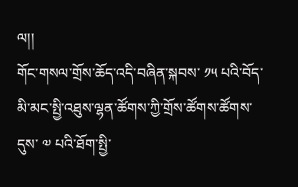ལ།།
གོང་གསལ་གྲོས་ཆོད་འདི་བཞིན་སྐབས་ ༡༥ པའི་བོད་མི་མང་སྤྱི་འཐུས་ལྷན་ཚོགས་ཀྱི་གྲོས་ཚོགས་ཚོགས་དུས་ ༧ པའི་ཐོག་སྤྱི་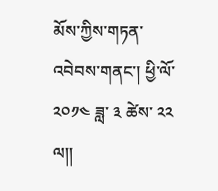མོས་ཀྱིས་གཏན་འབེབས་གནང་། ཕྱི་ལོ་ ༢༠༡༤ ཟླ་ ༣ ཚེས་ ༢༢ ལ།།